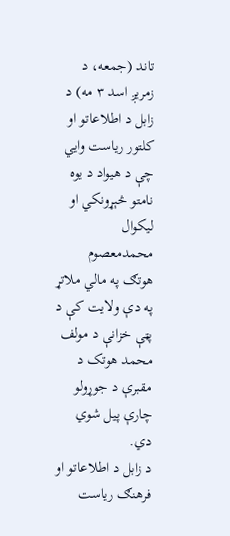تاند (جمعه، د زمريږ اسد ۳ مه) د زابل د اطلاعاتو او کلتور ریاست وايي چې د هیواد د یوه نامتو څېړونکي او لیکوال محمدمعصوم هوتګ په مالي ملاتړ په دې ولایت کې د پټې خزانې د مولف محمد هوتک د مقبرې د جوړولو چارې پیل شوي دي.
د زابل د اطلاعاتو او فرهنګ ریاست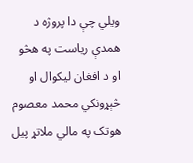ویلي چې دا پروژه د همدې ریاست په هڅو او د افغان لیکوال او څېړونکي محمد معصوم هوتک په مالي ملاتړ پیل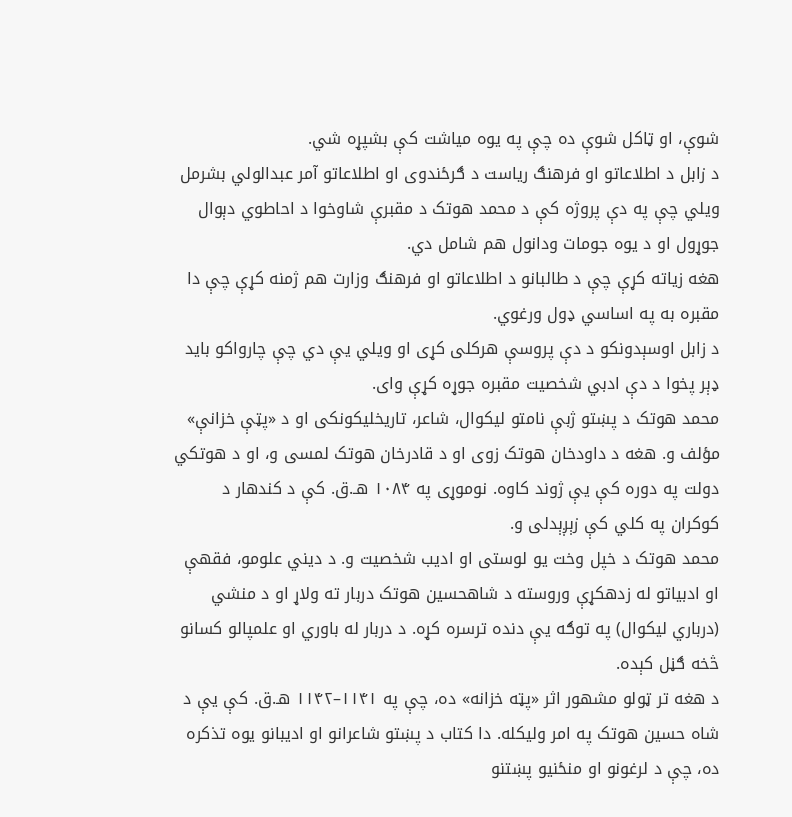شوې، او ټاکل شوې ده چې په یوه میاشت کې بشپړه شي.
د زابل د اطلاعاتو او فرهنګ ریاست د ګرځندوی او اطلاعاتو آمر عبدالولي بشرمل ویلي چې په دې پروژه کې د محمد هوتک د مقبرې شاوخوا د احاطوي دېوال جوړول او د یوه جومات ودانول هم شامل دي.
هغه زیاته کړې چې د طالبانو د اطلاعاتو او فرهنګ وزارت هم ژمنه کړې چې دا مقبره به په اساسي ډول ورغوي.
د زابل اوسېدونکو د دې پروسې هرکلی کړی او ویلي یې دي چې چارواکو باید ډېر پخوا د دې ادبي شخصیت مقبره جوړه کړې وای.
محمد هوتک د پښتو ژبې نامتو لیکوال، شاعر، تاریخلیکونکی او د «پټې خزانې» مؤلف و. هغه د داودخان هوتک زوی او د قادرخان هوتک لمسی و، او د هوتکي دولت په دوره کې یې ژوند کاوه. نوموړی په ۱۰۸۴ هـ.ق. کې د کندهار د کوکران په کلي کې زېږېدلی و.
محمد هوتک د خپل وخت یو لوستی او ادیب شخصیت و. د دیني علومو، فقهې او ادبیاتو له زدهکړې وروسته د شاهحسین هوتک دربار ته ولاړ او د منشي (درباري لیکوال) په توګه یې دنده ترسره کړه. د دربار له باوري او علمپالو کسانو څخه ګڼل کېده.
د هغه تر ټولو مشهور اثر «پټه خزانه» ده، چې په ۱۱۴۱–۱۱۴۲ هـ.ق. کې یې د شاه حسین هوتک په امر ولیکله. دا کتاب د پښتو شاعرانو او ادیبانو یوه تذکره ده، چې د لرغونو او منځنیو پښتنو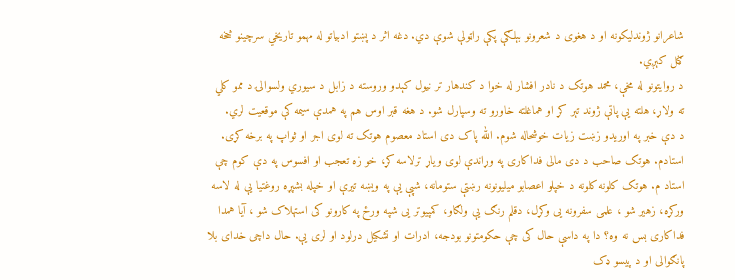شاعرانو ژوندلیکونه او د هغوی د شعرونو بېلګې پکې راټولې شوې دي. دغه اثر د پښتو ادبیاتو له مهمو تاریخي سرچینو څخه ګڼل کېږي.
د روایتونو له مخې، محمد هوتک د نادر افشار له خوا د کندهار تر نیول کېدو وروسته د زابل د سیوري ولسوالۍ د ممو کلي ته ولاړ، هلته یې پاتې ژوند تېر کړ او هماغلته خاورو ته وسپارل شو. د هغه قبر اوس هم په همدې سیمه کې موقعیت لري.
د دې خبر په اوریدو زښت زیات خوشحاله شوم. الله پاک دی استاد معصوم هوتک ته لوی اجر او ثواپ په برخه کړی. استادم. هوتک صاحب د دی مالی فداکاری په وړاندې لوی ویاړ ترلاسه کړ، خو زه تعجب او افسوس په دې کوم چې استاد م. هوتک کلونه کلونه د خپلو اعصابو میلیونونه رښتې ستومانه، شپې یې په ویښه تیرې او خپله بشپړه روغتیا یې له لاسه ورکړه، زهیر شو ، علمی سفرونه یی وکړل، دقلم رنګ یې ولګاو، کمپیوتر یی شپه ورځ په کارونو کی استهلاک شو ، آیا همدا فداکاری بس نه وه؟ دا په داسې حال کی چې حکومتونو بودجه، ادرات او تشکیل درلود او لری یې. حال داچی خدای بلا پانګوالی او د پیسو ډک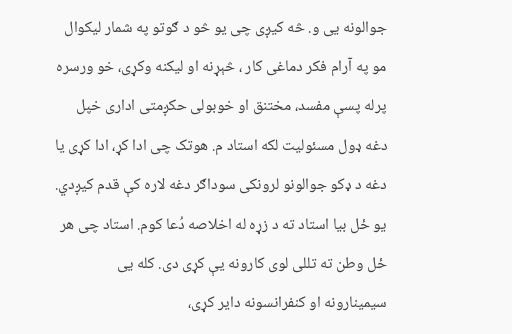جوالونه یی و. څه کیږی چی یو څو د ګوتو په شمار لیکوال مو په آرام فکر دماغی کار ، څېړنه او لیکنه وکړی، خو ورسره پرله پسې مفسد، مختنق او خوبولی حکږمتی اداری خپل دغه ډول مسئولیت لکه استاد م. هوتک چی ادا کړ، ادا کړی یا دغه د ډکو جوالونو لرونکی سوداګر دغه لاره کې قدم کیږدي. یو ځل بیا استاد ته د زړه له اخلاصه دُعا کوم. استاد چی هر ځل وطن ته تللی لوی کارونه یې کړی دی. کله یی سیمینارونه او کنفرانسونه دایر کړی،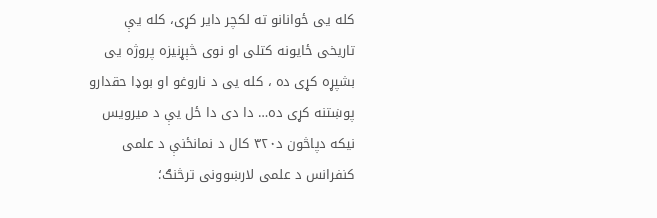کله یی ځوانانو ته لکچر دایر کړی، کله یې تاریخی ځایونه کتلی او نوی څېړنیزه پروژه یی بشپړه کړی ده ، کله یی د ناروغو او بوډا حقدارو پوښتنه کړی ده… دا دی دا ځل یې د میرویس نیکه دپاڅون د۳۲۰ کال د نمانځنې د علمی کنفرانس د علمی لارښوونی ترڅنګ؛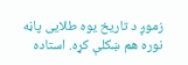زموږ د تاریخ یوه طلایی پاڼه نوره هم ښکلې کړه. استاده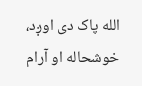الله پاک دی اوږد، خوشحاله او آرام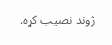ژوند نصیب کړه.